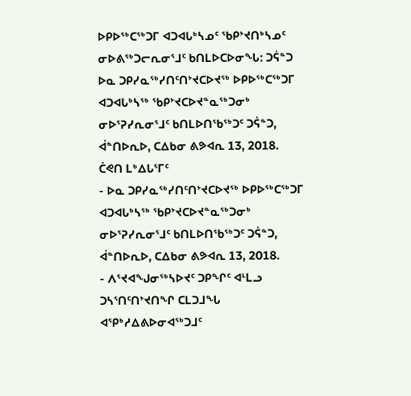ᐅᑭᐅᖅᑕᖅᑐᒥ ᐊᑐᐊᒐᒃᓴᓄᑦ ᖃᑭᔾᔪᑎᒃᓴᓄᑦ ᓂᐅᕕᖅᑐᓕᕆᓂᕐᒧᑦ ᑲᑎᒪᐅᑕᐅᓂᖓ: ᑐᕌᓐᑐ
ᐅᓇ ᑐᑭᓯᓇᖅᓯᑎᑦᑎᔾᔪᑕᐅᔪᖅ ᐅᑭᐅᖅᑕᖅᑐᒥ ᐊᑐᐊᒐᒃᓴᖅ ᖃᑭᔾᔪᑕᐅᔪᓐᓇᖅᑐᓂᒃ ᓂᐅᕐᕈᓯᕆᓂᕐᒧᑦ ᑲᑎᒪᐅᑎᖃᖅᑐᑦ ᑐᕌᓐᑐ, ᐋᓐᑎᐅᕆᐅ, ᑕᐃᑲᓂ ᕕᕗᐊᕆ 13, 2018.
ᑖᕙᑎ ᒪᒃᐃᒐᕐᒥᑦ
- ᐅᓇ ᑐᑭᓯᓇᖅᓯᑎᑦᑎᔾᔪᑕᐅᔪᖅ ᐅᑭᐅᖅᑕᖅᑐᒥ ᐊᑐᐊᒐᒃᓴᖅ ᖃᑭᔾᔪᑕᐅᔪᓐᓇᖅᑐᓂᒃ ᓂᐅᕐᕈᓯᕆᓂᕐᒧᑦ ᑲᑎᒪᐅᑎᖃᖅᑐᑦ ᑐᕌᓐᑐ, ᐋᓐᑎᐅᕆᐅ, ᑕᐃᑲᓂ ᕕᕗᐊᕆ 13, 2018.
- ᐱᕐᔪᐊᖑᓂᖅᓴᐅᔪᑦ ᑐᑭᖏᑦ ᐊᒻᒪᓗ ᑐᓴᕐᑎᑦᑎᔾᔪᑎᖏ ᑕᒪᑐᒧᖓ ᐊᕿᒃᓱᐃᕕᐅᓂᐊᖅᑐᒧᑦ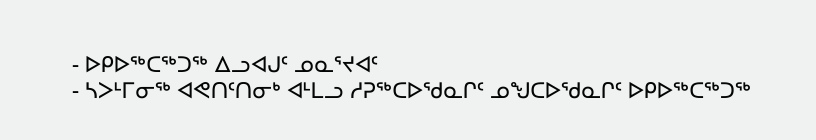- ᐅᑭᐅᖅᑕᖅᑐᖅ ᐃᓗᐊᒍᑦ ᓄᓇᕐᔪᐊᑦ
- ᓴᐳᒻᒥᓂᖅ ᐊᕙᑎᑦᑎᓂᒃ ᐊᒻᒪᓗ ᓱᕈᖅᑕᐅᖁᓇᒋᑦ ᓄᖑᑕᐅᖁᓇᒋᑦ ᐅᑭᐅᖅᑕᖅᑐᖅ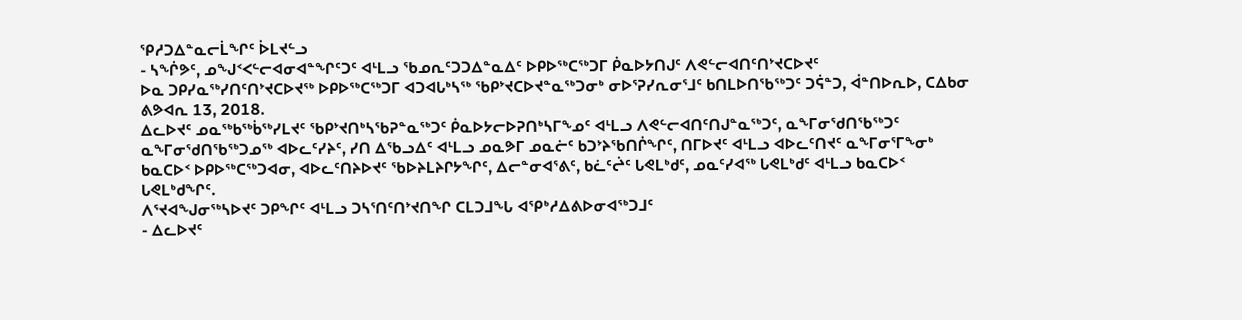ᕿᓱᑐᐃᓐᓇᓕᒫᖏᑦ ᐆᒪᔪᓪᓗ
- ᓴᖐᕗᑦ, ᓄᖑᑉᐸᓪᓕᐊᓂᐊᓐᖏᑦᑐᑦ ᐊᒻᒪᓗ ᖃᓄᕆᑦᑐᑐᐃᓐᓇᐃᑦ ᐅᑭᐅᖅᑕᖅᑐᒥ ᑮᓇᐅᔭᑎᒍᑦ ᐱᕙᓪᓕᐊᑎᑦᑎᔾᔪᑕᐅᔪᑦ
ᐅᓇ ᑐᑭᓯᓇᖅᓯᑎᑦᑎᔾᔪᑕᐅᔪᖅ ᐅᑭᐅᖅᑕᖅᑐᒥ ᐊᑐᐊᒐᒃᓴᖅ ᖃᑭᔾᔪᑕᐅᔪᓐᓇᖅᑐᓂᒃ ᓂᐅᕐᕈᓯᕆᓂᕐᒧᑦ ᑲᑎᒪᐅᑎᖃᖅᑐᑦ ᑐᕌᓐᑐ, ᐋᓐᑎᐅᕆᐅ, ᑕᐃᑲᓂ ᕕᕗᐊᕆ 13, 2018.
ᐃᓚᐅᔪᑦ ᓄᓇᖅᑲᖅᑳᖅᓯᒪᔪᑦ ᖃᑭᔾᔪᑎᒃᓴᖃᕈᓐᓇᖅᑐᑦ ᑮᓇᐅᔭᓕᐅᕈᑎᒃᓴᒥᖕᓄᑦ ᐊᒻᒪᓗ ᐱᕙᓪᓕᐊᑎᑦᑎᒍᓐᓇᖅᑐᑦ, ᓇᖕᒥᓂᖁᑎᖃᖅᑐᑦ ᓇᖕᒥᓂᖁᑎᖃᖅᑐᓄᖅ ᐊᐅᓚᑦᓯᔨᑦ, ᓯᑎ ᐃᖃᓗᐃᑦ ᐊᒻᒪᓗ ᓄᓇᕗᒥ ᓄᓇᓖᑦ ᑲᑐᔾᔨᖃᑎᒌᖏᑦ, ᑎᒥᐅᔪᑦ ᐊᒻᒪᓗ ᐊᐅᓚᑦᑎᔪᑦ ᓇᖕᒥᓂᕐᒥᖕᓂᒃ ᑲᓇᑕᐅᑉ ᐅᑭᐅᖅᑕᖅᑐᐊᓂ, ᐊᐅᓚᑦᑎᔨᐅᔪᑦ ᖃᐅᔨᒪᔨᒋᔭᖏᑦ, ᐃᓕᓐᓂᐊᕐᕕᑦ, ᑲᓛᑦᖡᑦ ᒐᕙᒪᒃᑯᑦ, ᓄᓇᑦᓯᐊᖅ ᒐᕙᒪᒃᑯᑦ ᐊᒻᒪᓗ ᑲᓇᑕᐅᑉ ᒐᕙᒪᒃᑯᖏᑦ.
ᐱᕐᔪᐊᖑᓂᖅᓴᐅᔪᑦ ᑐᑭᖏᑦ ᐊᒻᒪᓗ ᑐᓴᕐᑎᑦᑎᔾᔪᑎᖏ ᑕᒪᑐᒧᖓ ᐊᕿᒃᓱᐃᕕᐅᓂᐊᖅᑐᒧᑦ
- ᐃᓚᐅᔪᑦ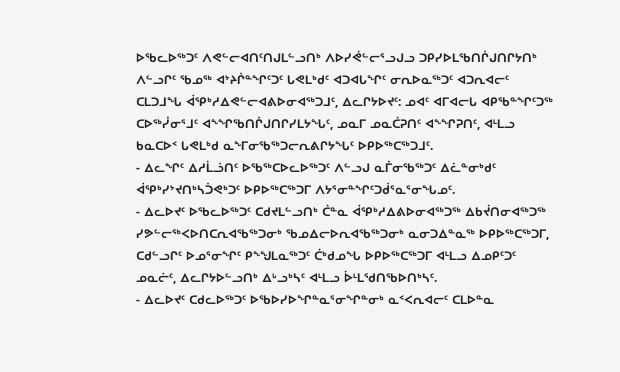ᐅᖃᓚᐅᖅᑐᑦ ᐱᕙᓪᓕᐊᑎᑦᑎᒍᒪᓪᓗᑎᒃ ᐱᐅᓯᕚᓪᓕᕐᓗᒍᓗ ᑐᑭᓯᐅᒪᖃᑎᒌᒍᑎᒋᔭᑎᒃ ᐱᓪᓗᒋᑦ ᖃᓄᖅ ᐊᔾᔨᒌᓐᖏᑦᑐᑦ ᒐᕙᒪᒃᑯᑦ ᐊᑐᐊᒐᖏᑦ ᓂᕆᐅᓇᖅᑐᑦ ᐊᑐᕆᐊᓕᑦ ᑕᒪᑐᒧᖓ ᐋᕿᒃᓱᐃᕙᓪᓕᐊᕕᐅᓂᐊᖅᑐᒧᑦ, ᐃᓚᒋᔭᐅᔪᑦ: ᓄᐊᑦ ᐊᒥᐊᓕᒐ ᐊᑭᖃᓐᖏᑦᑐᖅ ᑕᐅᖅᓰᓂᕐᒧᑦ ᐊᖕᖏᖃᑎᒌᒍᑎᒋᓯᒪᔭᖓᑦ, ᓄᓇᒥ ᓄᓇᑖᕈᑎᑦ ᐊᖕᖏᕈᑎᑦ, ᐊᒻᒪᓗ ᑲᓇᑕᐅᑉ ᒐᕙᒪᒃᑯ ᓇᖕᒥᓂᖃᖅᑐᓕᕆᕕᒋᔭᖓᑦ ᐅᑭᐅᖅᑕᖅᑐᒧᑦ.
- ᐃᓚᖏᑦ ᐃᓱᒫᓘᑎᑦ ᐅᖃᖅᑕᐅᓚᐅᖅᑐᑦ ᐱᓪᓗᒍ ᓇᒦᓂᖃᖅᑐᑦ ᐃᓛᓐᓂᒃᑯᑦ ᐋᕿᒃᓯᔾᔪᑎᒃᓴᑑᕙᒃᑐᑦ ᐅᑭᐅᖅᑕᖅᑐᒥ ᐱᔭᕐᓂᓐᖏᑦᑐᑰᕐᓇᕐᓂᖓᓄᑦ.
- ᐃᓚᐅᔪᑦ ᐅᖃᓚᐅᖅᑐᑦ ᑕᑯᔪᒪᓪᓗᑎᒃ ᑖᓐᓇ ᐋᕿᒃᓱᐃᕕᐅᓂᐊᖅᑐᖅ ᐃᑲᔫᑎᓂᐊᖅᑐᖅ ᓯᕗᓪᓕᖅᐸᐅᑎᑕᕆᐊᖃᖅᑐᓂᒃ ᖃᓄᐃᓕᐅᕆᐊᖃᖅᑐᓂᒃ ᓇᓂᑐᐃᓐᓇᖅ ᐅᑭᐅᖅᑕᖅᑐᒥ, ᑕᑯᓪᓗᒋᑦ ᐅᓄᕐᓂᖏᑦ ᑭᖕᖑᒪᓇᖅᑐᑦ ᑖᒃᑯᓄᖓ ᐅᑭᐅᖅᑕᖅᑐᒥ ᐊᒻᒪᓗ ᐃᓄᑭᑦᑐᑦ ᓄᓇᓖᑦ, ᐃᓚᒋᔭᐅᓪᓗᑎᒃ ᐃᒡᓗᒃᓴᑦ ᐊᒻᒪᓗ ᐆᒻᒪᖁᑎᖃᐅᑎᒃᓴᑦ.
- ᐃᓚᐅᔪᑦ ᑕᑯᓚᐅᖅᑐᑦ ᐅᖃᐅᓯᐅᖏᓐᓇᕐᓂᖏᓐᓂᒃ ᓇᑉᐸᕆᐊᓕᑦ ᑕᒪᐅᓐᓇ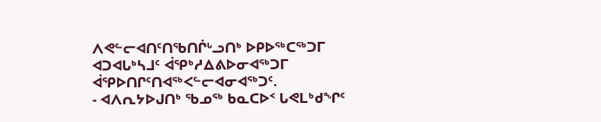ᐱᕙᓪᓕᐊᑎᑦᑎᖃᑎᒌᒡᓗᑎᒃ ᐅᑭᐅᖅᑕᖅᑐᒥ ᐊᑐᐊᒐᒃᓴᒧᑦ ᐋᕿᒃᓱᐃᕕᐅᓂᐊᖅᑐᒥ ᐋᕿᐅᑎᒋᑦᑎᐊᖅᐸᓪᓕᐊᓂᐊᖅᑐᑦ.
- ᐊᐱᕆᔭᐅᒍᑎᒃ ᖃᓄᖅ ᑲᓇᑕᐅᑉ ᒐᕙᒪᒃᑯᖏᑦ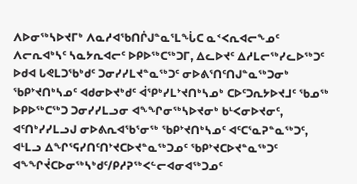ᐱᐅᓂᖅᓴᐅᔪᒥᒃ ᐱᓇᓱᐊᖃᑎᒌᒍᓐᓇᕐᒪᖔᑕ ᓇᑉᐸᕆᐊᓕᖕᓄᑦ ᐱᓕᕆᐊᒃᓴᑦ ᓴᓇᔭᕆᐊᓕᑦ ᐅᑭᐅᖅᑕᖅᑐᒥ, ᐃᓚᐅᔪᑦ ᐃᓱᒪᓕᖅᓯᓚᐅᖅᑐᑦ ᐅᑯᐊ ᒐᕙᒪᑐᖃᒃᑯᑦ ᑐᓂᓯᓯᒪᔪᓐᓇᖅᑐᑦ ᓂᐅᕕᕐᑎᑦᑎᒍᓐᓇᖅᑐᓂᒃ ᖃᑭᔾᔪᑎᒃᓴᓄᑦ ᐊᑯᓂᐅᔪᒃᑯᑦ ᐋᕿᒃᓯᒪᔾᔪᑎᒃᓴᓄᒃ ᑕᐅᑦᑐᕆᔭᐅᔪᒧᑦ ᖃᓄᖅ ᐅᑭᐅᖅᑕᖅᑐ ᑐᓂᓯᓯᒪᓗᓂ ᐊᖕᖏᓂᖅᓴᐅᔪᓂᒃ ᑲᒻᐸᓂᐅᔪᓂᑦ, ᐊᑦᑎᒃᓯᓯᒪᓗᒍ ᓂᐅᕕᕆᐊᖃᕐᓂᖅ ᖃᑭᔾᔪᑎᒃᓴᓄᑦ ᐊᑦᑕᕐᓇᕈᓐᓇᖅᑐᑦ, ᐊᒻᒪᓗ ᐃᖏᕐᕋᓯᑎᑦᑎᔾᔪᑕᐅᔪᓐᓇᖅᑐᓄᑦ ᖃᑭᔾᔪᑕᐅᔪᓐᓇᖅᑐᑦ ᐊᖕᖏᔫᑕᐅᓂᖅᓴᒃᑯᑦ/ᑭᓱᕈᖅᐸᓪᓕᐊᓂᐊᖅᑐᓄᑦ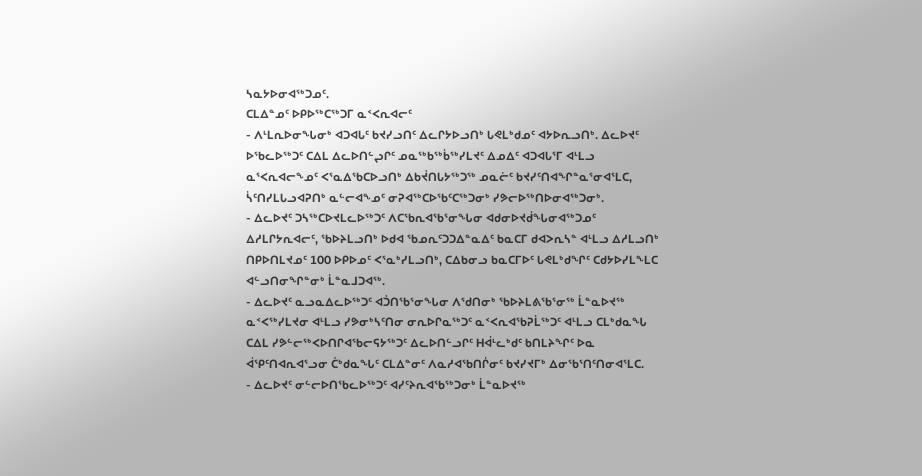ᓴᓇᔭᐅᓂᐊᖅᑐᓄᑦ.
ᑕᒪᐃᓐᓄᑦ ᐅᑭᐅᖅᑕᖅᑐᒥ ᓇᑉᐸᕆᐊᓕᑦ
- ᐱᒻᒪᕆᐅᓂᖓᓂᒃ ᐊᑐᐊᒐᑦ ᑲᔪᓯᓗᑎᑦ ᐃᓚᒋᔭᐅᓗᑎᒃ ᒐᕙᒪᒃᑯᓄᑦ ᐊᔭᐅᕆᓗᑎᒃ. ᐃᓚᐅᔪᑦ ᐅᖃᓚᐅᖅᑐᑦ ᑕᐃᒪ ᐃᓚᐅᑎᓪᖢᒋᑦ ᓄᓇᖅᑲᖅᑳᖅᓯᒪᔪᑦ ᐃᓄᐃᑦ ᐊᑐᐊᒐᕐᒥ ᐊᒻᒪᓗ ᓇᕐᐸᕆᐊᓕᖕᓄᑦ ᐸᕐᓇᐃᖃᑕᐅᓗᑎᒃ ᐃᑲᔫᑎᒐᔭᖅᑐᖅ ᓄᓇᓖᑦ ᑲᔪᓯᑦᑎᐊᖏᓐᓇᕐᓂᐊᕐᒪᑕ, ᓵᑦᑎᓯᒪᒐᓗᐊᕈᑎᒃ ᓇᓪᓕᐊᖕᓄᑦ ᓂᕈᐊᖅᑕᐅᖃᑦᑕᖅᑐᓂᒃ ᓯᕗᓕᐅᖅᑎᐅᓂᐊᖅᑐᓂᒃ.
- ᐃᓚᐅᔪᑦ ᑐᓴᖅᑕᐅᔪᒪᓚᐅᖅᑐᑦ ᐱᑕᖃᕆᐊᖃᕐᓂᖓᓂ ᐊᑯᓂᐅᔪᑰᖓᓂᐊᖅᑐᓄᑦ ᐃᓱᒪᒋᔭᕆᐊᓕᑦ, ᖃᐅᔨᒪᓗᑎᒃ ᐅᑯᐊ ᖃᓄᕆᑦᑐᑐᐃᓐᓇᐃᑦ ᑲᓇᑕᒥ ᑯᐊᐳᕆᓴᓐ ᐊᒻᒪᓗ ᐃᓱᒪᓗᑎᒃ ᑎᑭᐅᑎᒪᔪᓄᑦ 100 ᐅᑭᐅᓄᑦ ᐸᕐᓇᒃᓯᒪᓗᑎᒃ, ᑕᐃᑲᓂᓗ ᑲᓇᑕᒥᐅᑦ ᒐᕙᒪᒃᑯᖏᑦ ᑕᑯᔭᐅᓯᒪᖕᒪᑕ ᐊᓪᓗᑎᓂᖏᓐᓂᒃ ᒫᓐᓇᒧᑐᐊᖅ.
- ᐃᓚᐅᔪᑦ ᓇᓗᓇᐃᓚᐅᖅᑐᑦ ᐊᑑᑎᖃᕐᓂᖓᓂ ᐱᖁᑎᓂᒃ ᖃᐅᔨᒪᕕᖃᕐᓂᖅ ᒫᓐᓇᐅᔪᖅ ᓇᑉᐸᖅᓯᒪᔪᓂ ᐊᒻᒪᓗ ᓯᕗᓂᒃᓴᑦᑎᓂ ᓂᕆᐅᒋᓇᖅᑐᑦ ᓇᑉᐸᕆᐊᖃᕈᒫᖅᑐᑦ ᐊᒻᒪᓗ ᑕᒪᒃᑯᓇᖓ ᑕᐃᒪ ᓯᕗᓪᓕᖅᐸᐅᑎᒋᐊᖃᓕᕋᔭᖅᑐᑦ ᐃᓚᐅᑎᓪᓗᒋᑦ ᕼᐋᒻᓚᒃᑯᑦ ᑲᑎᒪᔨᖏᑦ ᐅᓇ ᐋᕿᑦᑎᐊᕆᐊᕐᓗᓂ ᑖᒃᑯᓇᖓᑦ ᑕᒪᐃᓐᓂᑦ ᐱᓇᓱᐊᖃᑎᒌᓂᑦ ᑲᔪᓯᔪᒥᒃ ᐃᓂᖃᕐᑎᑦᑎᓂᐊᕐᒪᑕ.
- ᐃᓚᐅᔪᑦ ᓂᓪᓕᐅᑎᖃᓚᐅᖅᑐᑦ ᐊᓯᑦᔨᕆᐊᖃᖅᑐᓂᒃ ᒫᓐᓇᐅᔪᖅ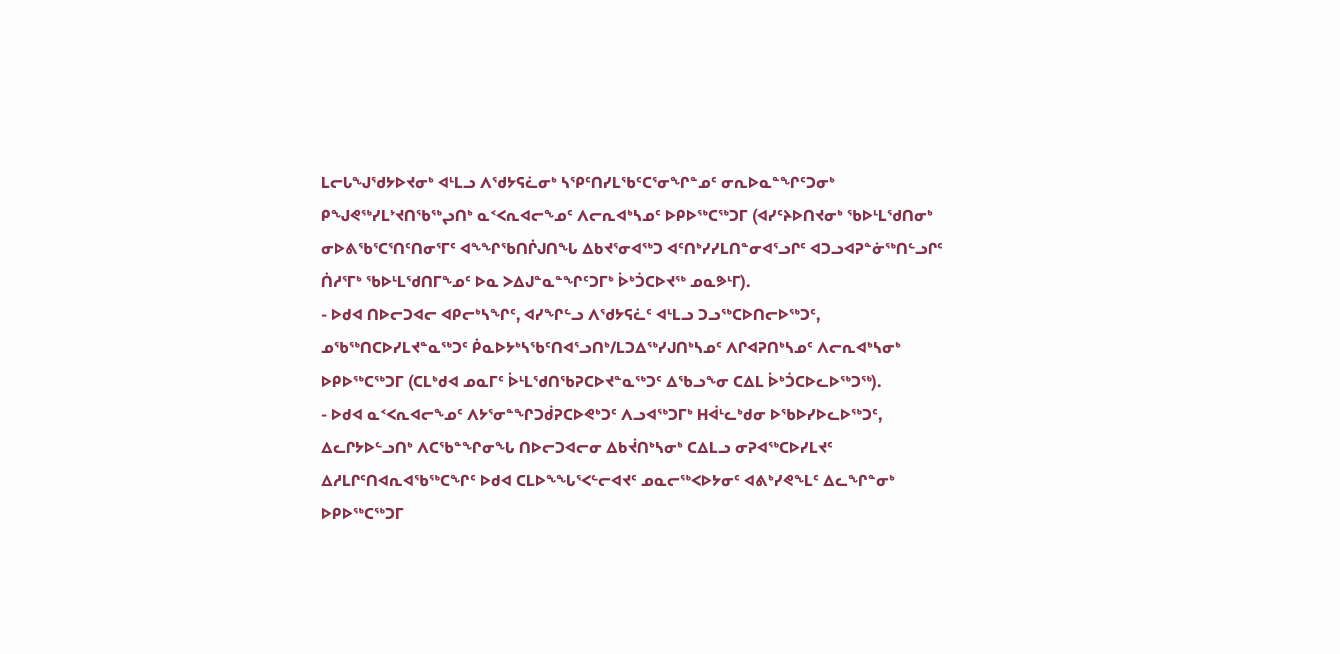ᒪᓕᒐᖑᖁᔭᐅᔪᓂᒃ ᐊᒻᒪᓗ ᐱᖁᔭᕋᓛᓂᒃ ᓴᕿᑦᑎᓯᒪᖃᑦᑕᕐᓂᖏᓐᓄᑦ ᓂᕆᐅᓇᓐᖏᑦᑐᓂᒃ ᑭᖑᕙᖅᓯᒪᔾᔪᑎᖃᖅᖢᑎᒃ ᓇᑉᐸᕆᐊᓕᖕᓄᑦ ᐱᓕᕆᐊᒃᓴᓄᑦ ᐅᑭᐅᖅᑕᖅᑐᒥ (ᐊᓯᑦᔨᐅᑎᔪᓂᒃ ᖃᐅᒻᒪᖁᑎᓂᒃ ᓂᐅᕕᖃᕐᑕᕐᑎᑦᑎᓂᕐᒥᑦ ᐊᖕᖏᖃᑎᒌᒍᑎᖓ ᐃᑲᔪᕐᓂᐊᖅᑐ ᐊᑦᑎᒃᓯᓯᒪᑎᓐᓂᐊᕐᓗᒋᑦ ᐊᑐᓗᐊᕈᓐᓃᖅᑎᓪᓗᒋᑦ ᑏᓱᕐᒥᒃ ᖃᐅᒻᒪᖁᑎᒥᖕᓄᑦ ᐅᓇ ᐳᐃᒍᓐᓇᓐᖏᑦᑐᒥᒃ ᐆᒃᑑᑕᐅᔪᖅ ᓄᓇᕗᒻᒥ).
- ᐅᑯᐊ ᑎᐅᓕᑐᐊᓕ ᐊᑭᓕᒃᓴᖏᑦ, ᐊᓯᖏᓪᓗ ᐱᖁᔭᕋᓛᑦ ᐊᒻᒪᓗ ᑐᓗᖅᑕᐅᑎᓕᐅᖅᑐᑦ, ᓄᖃᖅᑎᑕᐅᓯᒪᔪᓐᓇᖅᑐᑦ ᑮᓇᐅᔭᒃᓴᖃᑦᑎᐊᕐᓗᑎᒃ/ᒪᑐᐃᖅᓯᒍᑎᒃᓴᓄᑦ ᐱᒋᐊᕈᑎᒃᓴᓄᑦ ᐱᓕᕆᐊᒃᓴᓂᒃ ᐅᑭᐅᖅᑕᖅᑐᒥ (ᑕᒪᒃᑯᐊ ᓄᓇᒥᑦ ᐆᒻᒪᖁᑎᖃᕈᑕᐅᔪᓐᓇᖅᑐᑦ ᐃᖃᓗᖕᓂ ᑕᐃᒪ ᐆᒃᑑᑕᐅᓚᐅᖅᑐᖅ).
- ᐅᑯᐊ ᓇᑉᐸᕆᐊᓕᖕᓄᑦ ᐱᔭᕐᓂᓐᖏᑐᑰᕈᑕᐅᕙᒃᑐᑦ ᐱᓗᐊᖅᑐᒥᒃ ᕼᐋᒻᓚᒃᑯᓂ ᐅᖃᐅᓯᐅᓚᐅᖅᑐᑦ, ᐃᓚᒋᔭᐅᓪᓗᑎᒃ ᐱᑕᖃᓐᖏᓂᖓ ᑎᐅᓕᑐᐊᓕᓂ ᐃᑲᔫᑎᒃᓴᓂᒃ ᑕᐃᒪᓗ ᓂᕈᐊᖅᑕᐅᓯᒪᔪᑦ ᐃᓱᒪᒋᑦᑎᐊᕆᐊᖃᖅᑕᖏᑦ ᐅᑯᐊ ᑕᒪᐅᖕᖓᕐᐸᓪᓕᐊᔪᑦ ᓄᓇᓕᖅᐸᐅᔭᓂᑦ ᐊᕕᒃᓯᕙᖕᒪᑦ ᐃᓚᖏᓐᓂᒃ ᐅᑭᐅᖅᑕᖅᑐᒥ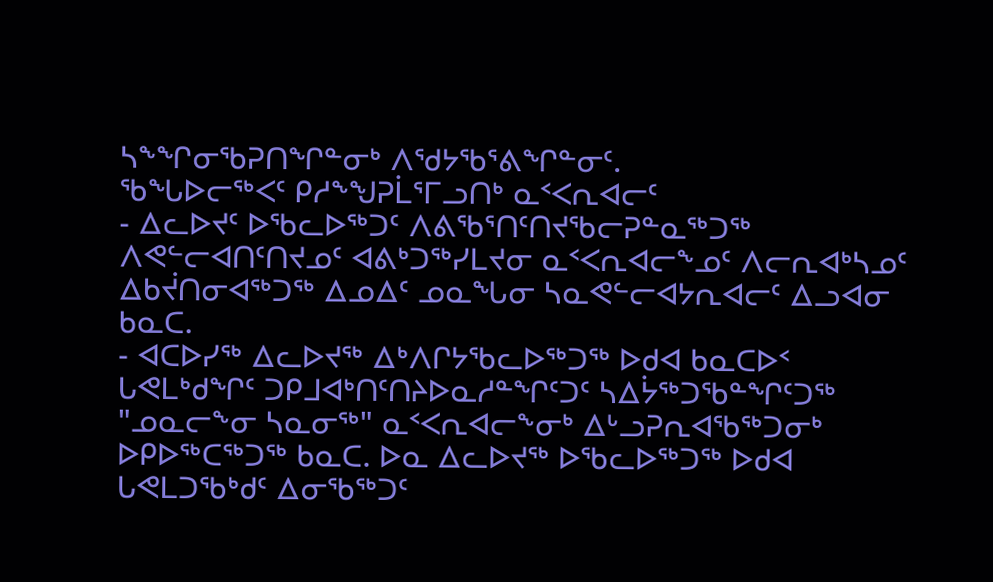ᓴᖕᖏᓂᖃᕈᑎᖏᓐᓂᒃ ᐱᖁᔭᖃᕐᕕᖏᓐᓂᑦ.
ᖃᖓᐅᓕᖅᐸᑦ ᑭᓱᖕᖑᕈᒫᕐᒥᓗᑎᒃ ᓇᑉᐸᕆᐊᓕᑦ
- ᐃᓚᐅᔪᑦ ᐅᖃᓚᐅᖅᑐᑦ ᐱᕕᖃᕐᑎᑦᑎᔪᖃᓕᕈᓐᓇᖅᑐᖅ ᐱᕙᓪᓕᐊᑎᑦᑎᔪᓄᑦ ᐊᕕᒃᑐᖅᓯᒪᔪᓂ ᓇᑉᐸᕆᐊᓕᖕᓄᑦ ᐱᓕᕆᐊᒃᓴᓄᑦ ᐃᑲᔫᑎᓂᐊᖅᑐᖅ ᐃᓄᐃᑦ ᓄᓇᖓᓂ ᓴᓇᕙᓪᓕᐊᔭᕆᐊᓕᑦ ᐃᓗᐊᓂ ᑲᓇᑕ.
- ᐊᑕᐅᓯᖅ ᐃᓚᐅᔪᖅ ᐃᒃᐱᒋᔭᖃᓚᐅᖅᑐᖅ ᐅᑯᐊ ᑲᓇᑕᐅᑉ ᒐᕙᒪᒃᑯᖏᑦ ᑐᑭᒧᐊᒃᑎᑦᑎᔨᐅᓇᓱᓐᖏᑦᑐᑦ ᓴᐃᔮᖅᑐᖃᓐᖏᑦᑐᖅ "ᓄᓇᓕᖕᓂ ᓴᓇᓂᖅ" ᓇᑉᐸᕆᐊᓕᖕᓂᒃ ᐃᒡᓗᕈᕆᐊᖃᖅᑐᓂᒃ ᐅᑭᐅᖅᑕᖅᑐᖅ ᑲᓇᑕ. ᐅᓇ ᐃᓚᐅᔪᖅ ᐅᖃᓚᐅᖅᑐᖅ ᐅᑯᐊ ᒐᕙᒪᑐᖃᒃᑯᑦ ᐃᓂᖃᖅᑐᑦ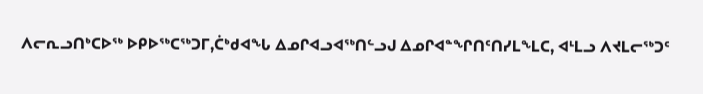ᐱᓕᕆᓗᑎᒃᑕᐅᖅ ᐅᑭᐅᖅᑕᖅᑐᒥ,ᑖᒃᑯᐊᖓ ᐃᓄᒋᐊᓗᐊᖅᑎᓪᓗᒍ ᐃᓄᒋᐊᓐᖏᑎᑦᑎᓯᒪᖕᒪᑕ, ᐊᒻᒪᓗ ᐱᔪᒪᓕᖅᑐᑦ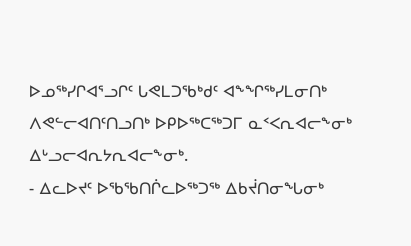ᐅᓄᖅᓯᒋᐊᕐᓗᒋᑦ ᒐᕙᒪᑐᖃᒃᑯᑦ ᐊᖕᖏᖅᓯᒪᓂᑎᒃ ᐱᕙᓪᓕᐊᑎᑦᑎᓗᑎᒃ ᐅᑭᐅᖅᑕᖅᑐᒥ ᓇᑉᐸᕆᐊᓕᖕᓂᒃ ᐃᒡᓗᓕᐊᕆᔭᕆᐊᓕᖕᓂᒃ.
- ᐃᓚᐅᔪᑦ ᐅᖃᖃᑎᒌᓚᐅᖅᑐᖅ ᐃᑲᔫᑎᓂᖓᓂᒃ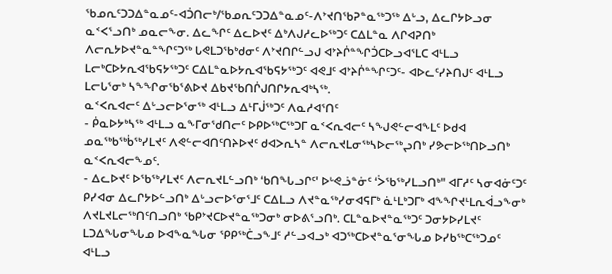ᖃᓄᕆᑦᑐᑐᐃᓐᓇᓄᑦ-ᐊᑑᑎᓕᒃ/ᖃᓄᕆᑦᑐᑐᐃᓐᓇᓄᑦ-ᐱᔾᔪᑎᖃᕈᓐᓇᖅᑐᖅ ᐃᒡᓗ, ᐃᓚᒋᔭᐅᓗᓂ ᓇᑉᐸᕐᓗᑎᒃ ᓄᓇᓕᖕᓂ. ᐃᓚᖏᑦ ᐃᓚᐅᔪᑦ ᐃᒃᐱᒍᓱᓚᐅᖅᑐᑦ ᑕᐃᒪᓐᓇ ᐱᒋᐊᕈᑎᒃ ᐱᓕᕆᔭᐅᔪᓐᓇᓐᖏᑦᑐᖅ ᒐᕙᒪᑐᖃᒃᑯᓂᑦ ᐱᔾᔪᑎᒋᓪᓗᒍ ᐊᔾᔨᒌᓐᖏᑑᑕᐅᓗᐊᕐᒪᑕ ᐊᒻᒪᓗ ᒪᓕᒃᑕᐅᔭᕆᐊᖃᕋᔭᖅᑐᑦ ᑕᐃᒪᓐᓇᐅᔭᕆᐊᖃᕋᔭᖅᑐᑦ ᐊᕙᒧᑦ ᐊᔾᔨᒌᓐᖏᑦᑐᑦ- ᐊᐅᓚᑦᓯᔨᑎᒍᑦ ᐊᒻᒪᓗ ᒪᓕᒐᕐᓂᒃ ᓴᖕᖏᓂᖃᕐᕕᐅᔪ ᐃᑲᔪᖃᑎᒌᒍᑎᒋᔭᕆᐊᒃᓴᖅ.
ᓇᑉᐸᕆᐊᓕᑦ ᐃᒡᓗᓕᐅᕐᓂᖅ ᐊᒻᒪᓗ ᐃᒻᒥᒎᖅᑐᑦ ᐱᓇᓱᐊᕐᑎᑦ
- ᑮᓇᐅᔭᒃᓴᖅ ᐊᒻᒪᓗ ᓇᖕᒥᓂᖁᑎᓕᑦ ᐅᑭᐅᖅᑕᖅᑐᒥ ᓇᑉᐸᕆᐊᓕᑦ ᓴᖑᕙᓪᓕᐊᖕᒪᑦ ᐅᑯᐊ ᓄᓇᖅᑲᖅᑳᖅᓯᒪᔪᑦ ᐱᕙᓪᓕᐊᑎᑦᑎᔨᐅᔪᑦ ᑯᐊᐳᕆᓴᓐ ᐱᓕᕆᔪᒪᓂᖅᓴᐅᓕᖅᖢᑎᒃ ᓯᕗᓕᐅᖅᑎᐅᓗᑎᒃ ᓇᑉᐸᕆᐊᓕᖕᓄᑦ.
- ᐃᓚᐅᔪᑦ ᐅᖃᖅᓯᒪᔪᑦ ᐱᓕᕆᔪᒪᓪᓗᑎᒃ ‘ᑲᑎᖓᓗᒋᑦ' ᐅᒡᕙᓘᓐᓃᑦ ‘ᐴᖃᖅᓯᒪᓗᑎᒃ" ᐊᒥᓱᑦ ᓴᓂᐊᓃᑦᑐᑦ ᑭᓯᐊᓂ ᐃᓚᒋᔭᐅᓪᓗᑎᒃ ᐃᒡᓗᓕᐅᕐᓂᕐᒧᑦ ᑕᐃᒪᓗ ᐱᔪᓐᓇᖅᓯᓂᐊᕋᒥᒃ ᓈᒻᒪᒃᑐᒥᒃ ᐊᖕᖏᔪᒻᒪᕆᐋᓗᖕᓂᒃ ᐱᔪᒪᔪᒪᓕᖅᑎᑦᑎᓗᑎᒃ ᖃᑭᔾᔪᑕᐅᔪᓐᓇᖅᑐᓂᒃ ᓂᐅᕕᕐᓗᑎᒃ. ᑕᒪᓐᓇᐅᔪᓐᓇᖅᑐᑦ ᑐᓂᔭᐅᓯᒪᔪᑦ ᒪᑐᐃᖓᓂᖓᓄ ᐅᐊᖕᓇᖓᓂ ᕿᑭᖅᑖᓗᖕᒧᑦ ᓱᓪᓗᐊᓗᒃ ᐊᑐᖅᑕᐅᔪᓐᓇᕐᓂᖓᓄ ᐅᓯᑲᖅᑕᖅᑐᓄᑦ ᐊᒻᒪᓗ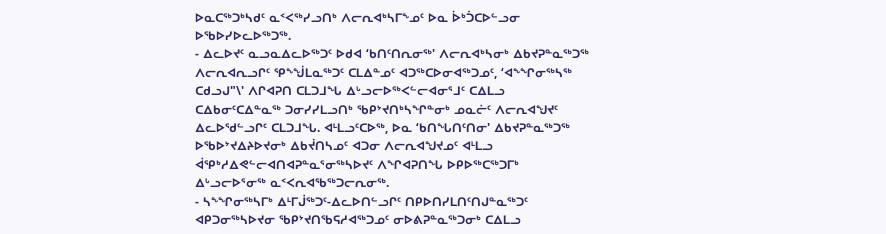ᐅᓇᑕᖅᑐᒃᓴᑯᑦ ᓇᑉᐸᖅᓯᓗᑎᒃ ᐱᓕᕆᐊᒃᓴᒥᖕᓄᑦ ᐅᓇ ᐆᒃᑑᑕᐅᓪᓗᓂ ᐅᖃᐅᓯᐅᓚᐅᖅᑐᖅ.
- ᐃᓚᐅᔪᑦ ᓇᓗᓇᐃᓚᐅᖅᑐᑦ ᐅᑯᐊ ‘ᑲᑎᑦᑎᕆᓂᖅ' ᐱᓕᕆᐊᒃᓴᓂᒃ ᐃᑲᔪᕈᓐᓇᖅᑐᖅ ᐱᓕᕆᐊᕆᓗᒋᑦ ᕿᖕᖒᒪᓇᖅᑐᑦ ᑕᒪᐃᓐᓄᑦ ᐊᑐᖅᑕᐅᓂᐊᖅᑐᓄᑦ, ‘ᐊᖕᖏᓂᖅᓴᖅ ᑕᑯᓗᒍ"\' ᐱᒋᐊᕈᑎ ᑕᒪᑐᒧᖓ ᐃᒡᓗᓕᐅᖅᐸᓪᓕᐊᓂᕐᒧᑦ ᑕᐃᒪᓗ ᑕᐃᑲᓂᑦᑕᐃᓐᓇᖅ ᑐᓂᓯᓯᒪᓗᑎᒃ ᖃᑭᔾᔪᑎᒃᓴᖏᓐᓂᒃ ᓄᓇᓖᑦ ᐱᓕᕆᐊᖑᔪᑦ ᐃᓚᐅᖁᓪᓗᒋᑦ ᑕᒪᑐᒧᖓ. ᐊᒻᒪᓗᑦᑕᐅᖅ, ᐅᓇ ‘ᑲᑎᖓᑎᑦᑎᓂ' ᐃᑲᔪᕈᓐᓇᖅᑐᖅ ᐅᖃᐅᔾᔪᐃᔨᐅᔪᓂᒃ ᐃᑲᔫᑎᓴᓄᑦ ᐊᑐᓂ ᐱᓕᕆᐊᖑᔪᓄᑦ ᐊᒻᒪᓗ ᐋᕿᒃᓱᐃᕙᓪᓕᐊᑎᐊᕈᓐᓇᕐᓂᖅᓴᐅᔪᑦ ᐱᖏᐊᕈᑎᖓ ᐅᑭᐅᖅᑕᖅᑐᒥᒃ ᐃᒡᓗᓕᐅᕐᓂᖅ ᓇᑉᐸᕆᐊᖃᖅᑐᓕᕆᓂᖅ.
- ᓴᖕᖏᓂᖅᓴᒥᒃ ᐃᒻᒥᒎᖅᑐᑦ-ᐃᓚᐅᑎᓪᓗᒋᑦ ᑎᑭᐅᑎᓯᒪᑎᑦᑎᒍᓐᓇᖅᑐᑦ ᐊᑭᑐᓂᖅᓴᐅᔪᓂ ᖃᑭᔾᔪᑎᖃᕋᓱᐊᖅᑐᓄᑦ ᓂᐅᕕᕈᓐᓇᖅᑐᓂᒃ ᑕᐃᒪᓗ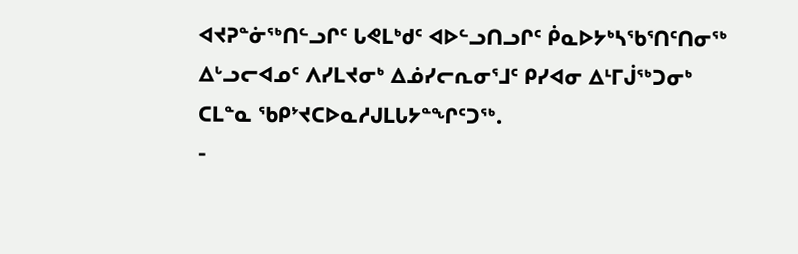ᐊᔪᕈᓐᓃᖅᑎᓪᓗᒋᑦ ᒐᕙᒪᒃᑯᑦ ᐊᐅᓪᓗᑎᓗᒋᑦ ᑮᓇᐅᔭᒃᓴᖃᕐᑎᑦᑎᓂᖅ ᐃᒡᓗᓕᐊᓄᑦ ᐱᓯᒪᔪᓂᒃ ᐃᓅᓯᓕᕆᓂᕐᒧᑦ ᑭᓯᐊᓂ ᐃᒻᒥᒎᖅᑐᓂᒃ ᑕᒪᓐᓇ ᖃᑭᔾᔪᑕᐅᓇᓱᒍᒪᒐᔭᓐᖏᑦᑐᖅ.
-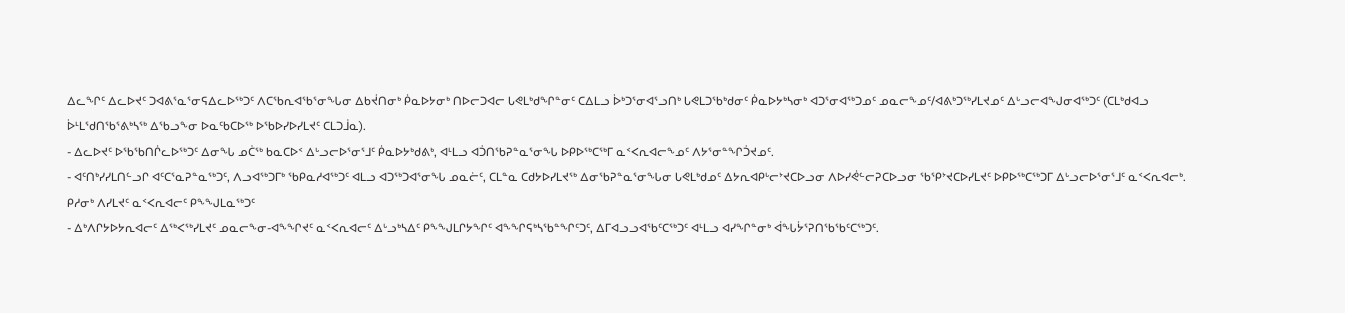ᐃᓚᖏᑦ ᐃᓚᐅᔪᑦ ᑐᐊᕕᕐᓇᕐᓂᕋᐃᓚᐅᖅᑐᑦ ᐱᑕᖃᕆᐊᖃᕐᓂᖓᓂ ᐃᑲᔫᑎᓂᒃ ᑮᓇᐅᔭᓂᒃ ᑎᐅᓕᑐᐊᓕ ᒐᕙᒪᒃᑯᖏᓐᓂᑦ ᑕᐃᒪᓗ ᐆᒃᑐᕐᓂᐊᕐᓗᑎᒃ ᒐᕙᒪᑐᖃᒃᑯᓂᑦ ᑮᓇᐅᔭᒃᓴᓂᒃ ᐊᑐᕐᓂᐊᖅᑐᓄᑦ ᓄᓇᓕᖕᓄᑦ/ᐊᕕᒃᑐᖅᓯᒪᔪᓄᑦ ᐃᒡᓗᓕᐊᖑᓂᐊᖅᑐᑦ (ᑕᒪᒃᑯᐊᓗ ᐆᒻᒪᖁᑎᖃᕐᕕᒃᓴᖅ ᐃᖃᓗᖕᓂ ᐅᓇᑦᑲᑕᐅᖅ ᐅᖃᐅᓯᐅᓯᒪᔪᑦ ᑕᒪᑐᒨᓇ).
- ᐃᓚᐅᔪᑦ ᐅᖃᖃᑎᒌᓚᐅᖅᑐᑦ ᐃᓂᖓ ᓄᑖᖅ ᑲᓇᑕᐅᑉ ᐃᒡᓗᓕᐅᕐᓂᕐᒧᑦ ᑮᓇᐅᔭᒃᑯᕕᒃ, ᐊᒻᒪᓗ ᐊᑑᑎᖃᕈᓐᓇᕐᓂᖓ ᐅᑭᐅᖅᑕᖅᒥ ᓇᑉᐸᕆᐊᓕᖕᓄᑦ ᐱᔭᕐᓂᓐᖏᑑᔪᓄᑦ.
- ᐊᑦᑎᒃᓯᓯᒪᑎᓪᓗᒋ ᐊᑦᑕᕐᓇᕈᓐᓇᖅᑐᑦ, ᐱᓗᐊᖅᑐᒥᒃ ᖃᑭᓇᓱᐊᖅᑐᑦ ᐊᒪᓗ ᐊᑐᖅᑐᐊᕐᓂᖓ ᓄᓇᓖᑦ, ᑕᒪᓐᓇ ᑕᑯᔭᐅᓯᒪᔪᖅ ᐃᓂᖃᕈᓐᓇᕐᓂᖓᓂ ᒐᕙᒪᒃᑯᓄᑦ ᐃᔭᕆᐊᑭᒡᓕᔾᔪᑕᐅᓗᓂ ᐱᐅᓯᕚᓪᓕᕈᑕᐅᓗᓂ ᖃᕿᔾᔪᑕᐅᓯᒪᔪᑦ ᐅᑭᐅᖅᑕᖅᑐᒥ ᐃᒡᓗᓕᐅᕐᓂᕐᒧᑦ ᓇᑉᐸᕆᐊᓕᒃ.
ᑭᓱᓂᒃ ᐱᓯᒪᔪᑦ ᓇᑉᐸᕆᐊᓕᑦ ᑭᖕᖑᒪᓇᖅᑐᑦ
- ᐃᒃᐱᒋᔭᐅᔭᕆᐊᓕᑦ ᐃᖅᐸᖅᓯᒪᔪᑦ ᓄᓇᓕᖕᓂ-ᐊᖕᖏᔪᑦ ᓇᑉᐸᕆᐊᓕᑦ ᐃᒡᓗᒃᓴᐃᑦ ᑭᖕᖑᒪᒋᔭᖏᑦ ᐊᖕᖏᕋᒃᓴᖃᓐᖏᑦᑐᑦ, ᐃᒥᐊᓗᓗᐊᖃᑦᑕᖅᑐᑦ ᐊᒻᒪᓗ ᐊᓯᖏᓐᓂᒃ ᐋᖓᔮᕐᕈᑎᖃᖃᑦᑕᖅᑐᑦ.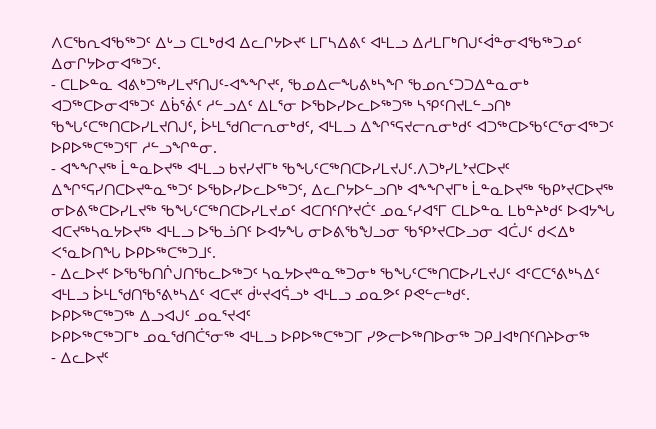ᐱᑕᖃᕆᐊᖃᖅᑐᑦ ᐃᒡᓗ ᑕᒪᒃᑯᐊ ᐃᓚᒋᔭᐅᔪᑦ ᒪᒥᓴᐃᕕᑦ ᐊᒻᒪᓗ ᐃᓱᒪᒥᒃᑎᒍᑦᐋᓐᓂᐊᖃᖅᑐᓄᑦ ᐃᓂᒋᔭᐅᓂᐊᖅᑐᑦ.
- ᑕᒪᐅᓐᓇ ᐊᕕᒃᑐᖅᓯᒪᔪᕐᑎᒍᑦ-ᐊᖕᖏᔪᑦ, ᖃᓄᐃᓕᖓᕕᒃᓴᖏ ᖃᓄᕆᑦᑐᑐᐃᓐᓇᓂᒃ ᐊᑐᖅᑕᐅᓂᐊᖅᑐᑦ ᐃᑳᕐᕖᑦ ᓱᓪᓗᐃᑦ ᐃᒪᕐᓂ ᐅᖃᐅᓯᐅᓚᐅᖅᑐᖅ ᓴᕿᑦᑎᔪᒪᓪᓗᑎᒃ ᖃᖓᑦᑕᖅᑎᑕᐅᓯᒪᔪᑎᒍᑦ, ᐆᒻᒪᖁᑎᓕᕆᓂᒃᑯᑦ, ᐊᒻᒪᓗ ᐃᖏᕐᕋᔪᓕᕆᓂᒃᑯᑦ ᐊᑐᖅᑕᐅᖃᑦᑕᕐᓂᐊᖅᑐᑦ ᐅᑭᐅᖅᑕᖅᑐᕐᒥ ᓱᓪᓗᖏᓐᓂ.
- ᐊᖕᖏᔪᖅ ᒫᓐᓇᐅᔪᖅ ᐊᒻᒪᓗ ᑲᔪᓯᔪᒥᒃ ᖃᖓᑦᑕᖅᑎᑕᐅᓯᒪᔪᒍᑦ.ᐱᑐᒃᓯᒪᔾᔪᑕᐅᔪᑦ ᐃᖏᕐᕋᓯᑎᑕᐅᔪᓐᓇᖅᑐᑦ ᐅᖃᐅᓯᐅᓚᐅᖅᑐᑦ, ᐃᓚᒋᔭᐅᓪᓗᑎᒃ ᐊᖕᖏᔪᒥᒃ ᒫᓐᓇᐅᔪᖅ ᖃᑭᔾᔪᑕᐅᔪᖅ ᓂᐅᕕᖅᑕᐅᓯᒪᔪᖅ ᖃᖓᑦᑕᖅᑎᑕᐅᓯᒪᔪᓄᑦ ᐊᑕᑎᑦᑎᔾᔪᑖᑦ ᓄᓇᑦᓯᐊᕐᒥ ᑕᒪᐅᓐᓇ ᒪᑲᓐᔨᒃᑯᑦ ᐅᐊᔭᖓ ᐊᑕᔪᖅᓴᓇᔭᐅᔪᖅ ᐊᒻᒪᓗ ᐅᖃᓘᑎᑦ ᐅᐊᔭᖓ ᓂᐅᕕᖃᖑᓗᓂ ᖃᕿᔾᔪᑕᐅᓗᓂ ᐊᑖᒍᑦ ᑯᐸᐃᒃ ᐸᕐᓇᐅᑎᖓ ᐅᑭᐅᖅᑕᖅᑐᒧᑦ.
- ᐃᓚᐅᔪᑦ ᐅᖃᖃᑎᒌᒍᑎᖃᓚᐅᖅᑐᑦ ᓴᓇᔭᐅᔪᓐᓇᖅᑐᓂᒃ ᖃᖓᑦᑕᖅᑎᑕᐅᓯᒪᔪᒍᑦ ᐊᑦᑕᑕᕐᕕᒃᓴᐃᑦ ᐊᒻᒪᓗ ᐆᒻᒪᖁᑎᖃᕐᕕᒃᓴᐃᑦ ᐊᑕᔪᑦ ᑰᒡᔪᐊᕌᓗᒃ ᐊᒻᒪᓗ ᓄᓇᕗᑦ ᑭᕙᓪᓕᒃᑯᑦ.
ᐅᑭᐅᖅᑕᖅᑐᖅ ᐃᓗᐊᒍᑦ ᓄᓇᕐᔪᐊᑦ
ᐅᑭᐅᖅᑕᖅᑐᒥᒃ ᓄᓇᖁᑎᑖᕐᓂᖅ ᐊᒻᒪᓗ ᐅᑭᐅᖅᑕᖅᑐᒥ ᓯᕗᓕᐅᖅᑎᐅᓂᖅ ᑐᑭᒧᐊᒃᑎᑦᑎᔨᐅᓂᖅ
- ᐃᓚᐅᔪᑦ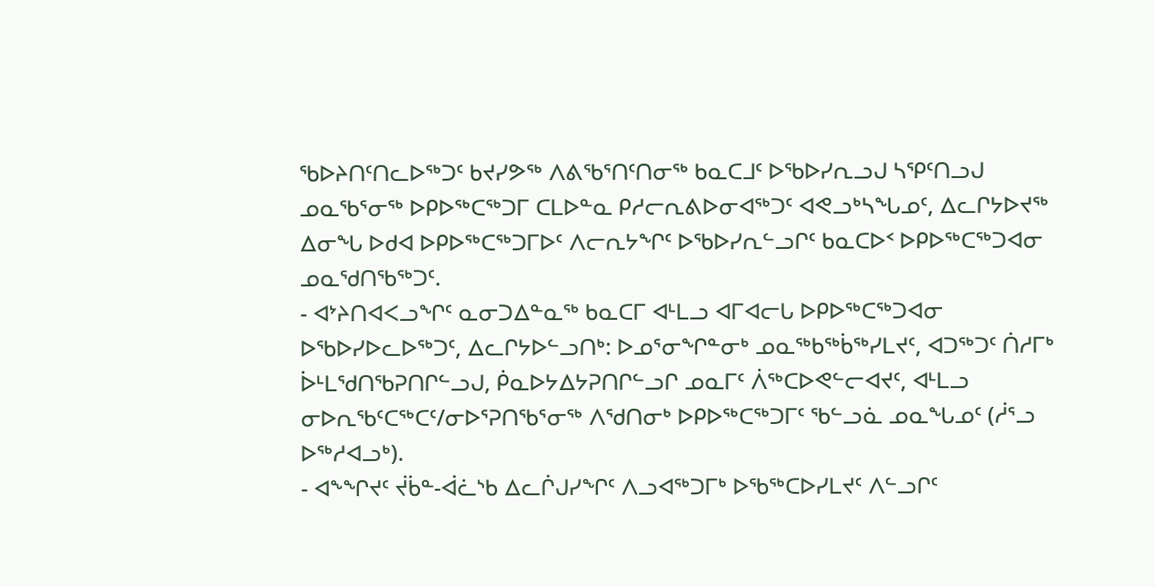ᖃᐅᔨᑎᑦᑎᓚᐅᖅᑐᑦ ᑲᔪᓯᕗᖅ ᐱᕕᖃᕐᑎᑦᑎᓂᖅ ᑲᓇᑕᒧᑦ ᐅᖃᐅᓯᕆᓗᒍ ᓴᕿᑦᑎᓗᒍ ᓄᓇᖃᕐᓂᖅ ᐅᑭᐅᖅᑕᖅᑐᒥ ᑕᒪᐅᓐᓇ ᑭᓱᓕᕆᕕᐅᓂᐊᖅᑐᑦ ᐊᕙᓗᒃᓴᖓᓄᑦ, ᐃᓚᒋᔭᐅᔪᖅ ᐃᓂᖓ ᐅᑯᐊ ᐅᑭᐅᖅᑕᖅᑐᒥᐅᑦ ᐱᓕᕆᔭᖏᑦ ᐅᖃᐅᓯᕆᓪᓗᒋᑦ ᑲᓇᑕᐅᑉ ᐅᑭᐅᖅᑕᖅᑐᐊᓂ ᓄᓇᖁᑎᖃᖅᑐᑦ.
- ᐊᔾᔨᑎᐊᐸᓗᖏᑦ ᓇᓂᑐᐃᓐᓇᖅ ᑲᓇᑕᒥ ᐊᒻᒪᓗ ᐊᒥᐊᓕᒐ ᐅᑭᐅᖅᑕᖅᑐᐊᓂ ᐅᖃᐅᓯᐅᓚᐅᖅᑐᑦ, ᐃᓚᒋᔭᐅᓪᓗᑎᒃ: ᐅᓄᕐᓂᖏᓐᓂᒃ ᓄᓇᖅᑲᖅᑳᖅᓯᒪᔪᑦ, ᐊᑐᖅᑐᑦ ᑏᓱᒥᒃ ᐆᒻᒪᖁᑎᖃᕈᑎᒋᓪᓗᒍ, ᑮᓇᐅᔭᐃᔭᕈᑎᒋᓪᓗᒋ ᓄᓇᒥᑦ ᐲᖅᑕᐅᕙᓪᓕᐊᔪᑦ, ᐊᒻᒪᓗ ᓂᐅᕆᖃᑦᑕᖅᑕᑦ/ᓂᐅᕐᕈᑎᖃᕐᓂᖅ ᐱᖁᑎᓂᒃ ᐅᑭᐅᖅᑕᖅᑐᒥᑦ ᖃᓪᓗᓈ ᓄᓇᖓᓄᑦ (ᓲᕐᓗ ᐅᖅᓱᐊᓗᒃ).
- ᐊᖕᖏᔪᑦ ᔫᑳᓐ-ᐋᓛᔅᑲ ᐃᓚᒌᒍᓯᖏᑦ ᐱᓗᐊᖅᑐᒥᒃ ᐅᖃᖅᑕᐅᓯᒪᔪᑦ ᐱᓪᓗᒋᑦ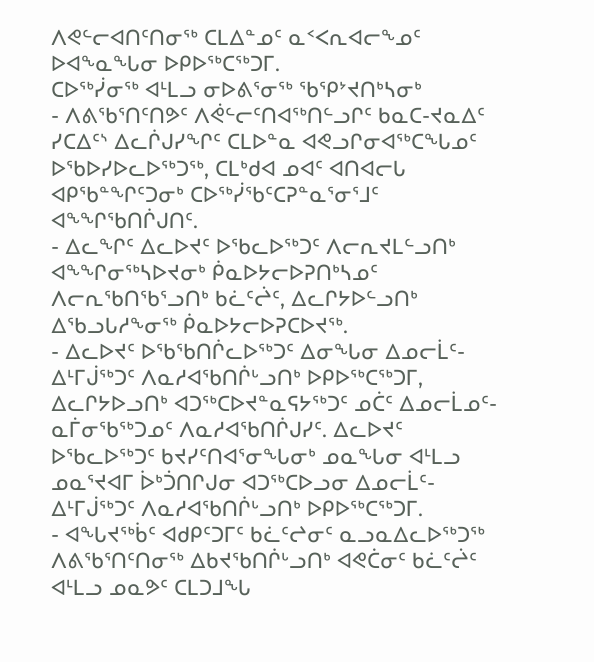ᐱᕙᓪᓕᐊᑎᑦᑎᓂᖅ ᑕᒪᐃᓐᓄᑦ ᓇᑉᐸᕆᐊᓕᖕᓄᑦ ᐅᐊᖕᓇᖓᓂ ᐅᑭᐅᖅᑕᖅᑐᒥ.
ᑕᐅᖅᓰᓂᖅ ᐊᒻᒪᓗ ᓂᐅᕕᕐᓂᖅ ᖃᕿᔾᔪᑎᒃᓴᓂᒃ
- ᐱᕕᖃᕐᑎᑦᑎᕗᑦ ᐱᕚᓪᓕᑦᑎᐊᖅᑎᓪᓗᒋᑦ ᑲᓇᑕ-ᔪᓇᐃᑦ ᓯᑕᐃᑦᔅ ᐃᓚᒌᒍᓯᖏᑦ ᑕᒪᐅᓐᓇ ᐊᕙᓗᒋᓂᐊᖅᑕᖓᓄᑦ ᐅᖃᐅᓯᐅᓚᐅᖅᑐᖅ, ᑕᒪᒃᑯᐊ ᓄᐊᑦ ᐊᑎᐊᓕᒐ ᐊᑭᖃᓐᖏᑦᑐᓂᒃ ᑕᐅᖅᓰᖃᑦᑕᕈᓐᓇᕐᓂᕐᒧᑦ ᐊᖕᖏᖃᑎᒌᒍᑎᑦ.
- ᐃᓚᖏᑦ ᐃᓚᐅᔪᑦ ᐅᖃᓚᐅᖅᑐᑦ ᐱᓕᕆᔪᒪᓪᓗᑎᒃ ᐊᖕᖏᓂᖅᓴᐅᔪᓂᒃ ᑮᓇᐅᔭᓕᐅᕈᑎᒃᓴᓄᑦ ᐱᓕᕆᖃᑎᖃᕐᓗᑎᒃ ᑲᓛᑦᖡᑦ, ᐃᓚᒋᔭᐅᓪᓗᑎᒃ ᐃᖃᓗᒐᓱᖕᓂᖅ ᑮᓇᐅᔭᓕᐅᕈᑕᐅᔪᖅ.
- ᐃᓚᐅᔪᑦ ᐅᖃᖃᑎᒌᓚᐅᖅᑐᑦ ᐃᓂᖓᓂ ᐃᓄᓕᒫᑦ-ᐃᒻᒥᒎᖅᑐᑦ ᐱᓇᓱᐊᖃᑎᒌᒡᓗᑎᒃ ᐅᑭᐅᖅᑕᖅᑐᒥ, ᐃᓚᒋᔭᐅᓗᑎᒃ ᐊᑐᖅᑕᐅᔪᓐᓇᕋᔭᖅᑐᑦ ᓄᑖᑦ ᐃᓄᓕᒫᓄᑦ-ᓇᒦᓂᖃᖅᑐᓄᑦ ᐱᓇᓱᐊᖃᑎᒌᒍᓯᑦ. ᐃᓚᐅᔪᑦ ᐅᖃᓚᐅᖅᑐᑦ ᑲᔪᓯᑦᑎᐊᕐᓂᖓᓂᒃ ᓄᓇᖓᓂ ᐊᒻᒪᓗ ᓄᓇᕐᔪᐊᒥ ᐆᒃᑑᑎᒋᒍᓂ ᐊᑐᖅᑕᐅᓗᓂ ᐃᓄᓕᒫᑦ-ᐃᒻᒥᒎᖅᑐᑦ ᐱᓇᓱᐊᖃᑎᒌᒡᓗᑎᒃ ᐅᑭᐅᖅᑕᖅᑐᒥ.
- ᐊᖓᔪᖅᑳᑦ ᐊᑯᑭᑦᑐᒥᑦ ᑲᓛᑦᖠᓂᑦ ᓇᓗᓇᐃᓚᐅᖅᑐᖅ ᐱᕕᖃᕐᑎᑦᑎᓂᖅ ᐃᑲᔪᖃᑎᒌᒡᓗᑎᒃ ᐊᕙᑖᓂᑦ ᑲᓛᑦᖡᑦ ᐊᒻᒪᓗ ᓄᓇᕗᑦ ᑕᒪᑐᒧᖓ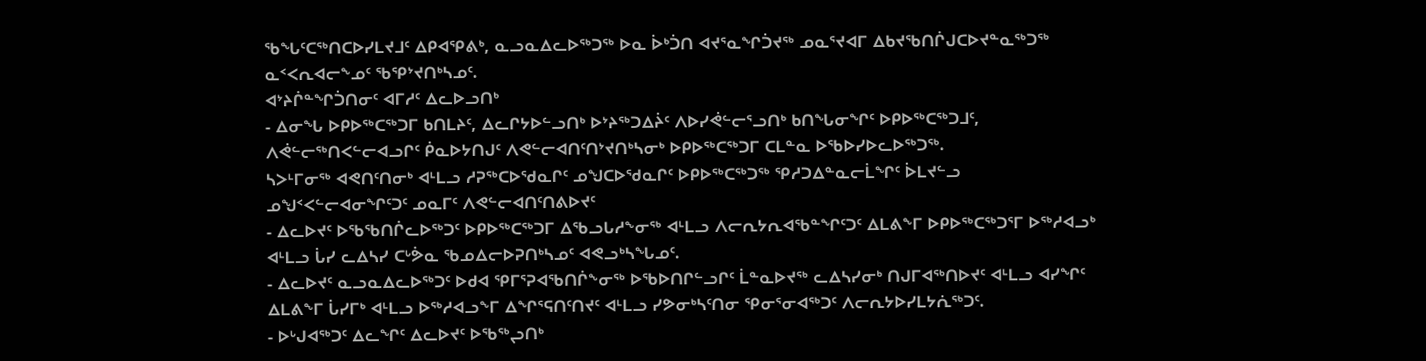ᖃᖓᑦᑕᖅᑎᑕᐅᓯᒪᔪᒧᑦ ᐃᑭᐊᕿᕕᒃ, ᓇᓗᓇᐃᓚᐅᖅᑐᖅ ᐅᓇ ᐆᒃᑑᑎ ᐊᔪᕐᓇᖏᑑᔪᖅ ᓄᓇᕐᔪᐊᒥ ᐃᑲᔪᖃᑎᒌᒍᑕᐅᔪᓐᓇᖅᑐᖅ ᓇᑉᐸᕆᐊᓕᖕᓄᑦ ᖃᕿᔾᔪᑎᒃᓴᓄᑦ.
ᐊᔾᔨᒌᓐᖏᑑᑎᓂᑦ ᐊᒥᓱᑦ ᐃᓚᐅᓗᑎᒃ
- ᐃᓂᖓ ᐅᑭᐅᖅᑕᖅᑐᒥ ᑲᑎᒪᔨᑦ, ᐃᓚᒋᔭᐅᓪᓗᑎᒃ ᐅᔾᔨᖅᑐᐃᔩᑦ ᐱᐅᓯᕚᓪᓕᕐᓗᑎᒃ ᑲᑎᖓᓂᖏᑦ ᐅᑭᐅᖅᑕᖅᑐᒧᑦ, ᐱᕚᓪᓕᖅᑎᐸᓪᓕᐊᓗᒋᑦ ᑮᓇᐅᔭᑎᒍᑦ ᐱᕙᓪᓕᐊᑎᑦᑎᔾᔪᑎᒃᓴᓂᒃ ᐅᑭᐅᖅᑕᖅᑐᒥ ᑕᒪᓐᓇ ᐅᖃᐅᓯᐅᓚᐅᖅᑐᖅ.
ᓴᐳᒻᒥᓂᖅ ᐊᕙᑎᑦᑎᓂᒃ ᐊᒻᒪᓗ ᓱᕈᖅᑕᐅᖁᓇᒋᑦ ᓄᖑᑕᐅᖁᓇᒋᑦ ᐅᑭᐅᖅᑕᖅᑐᖅ ᕿᓱᑐᐃᓐᓇᓕᒫᖏᑦ ᐆᒪᔪᓪᓗ
ᓄᖑᑉᐸᓪᓕᐊᓂᖏᑦᑐᑦ ᓄᓇᒥᑦ ᐱᕙᓪᓕᐊᑎᑦᑎᕕᐅᔪᑦ
- ᐃᓚᐅᔪᑦ ᐅᖃᖃᑎᒌᓚᐅᖅᑐᑦ ᐅᑭᐅᖅᑕᖅᑐᒥ ᐃᖃᓗᒐᓱᖕᓂᖅ ᐊᒻᒪᓗ ᐱᓕᕆᔭᕆᐊᖃᓐᖏᑦᑐᑦ ᐃᒪᕕᖕᒥ ᐅᑭᐅᖅᑕᖅᑐᕐᒥ ᐅᖅᓱᐊᓗᒃ ᐊᒻᒪᓗ ᒑᓯ ᓚᐃᓴᓯ ᑕᒡᕘᓇ ᖃᓄᐃᓕᐅᕈᑎᒃᓴᓄᑦ ᐊᕙᓗᒃᓴᖓᓄᑦ.
- ᐃᓚᐅᔪᑦ ᓇᓗᓇᐃᓚᐅᖅᑐᑦ ᐅᑯᐊ ᕿᒥᕐᕈᐊᖃᑎᒌᖕᓂᖅ ᐅᖃᐅᑎᒋᓪᓗᒋᑦ ᒫᓐᓇᐅᔪᖅ ᓚᐃᓴᓯᓂᒃ ᑎᒍᒥᐊᖅᑎᐅᔪᑦ ᐊᒻᒪᓗ ᐊᓯᖏᑦ ᐃᒪᕕᖕᒥ ᒑᓯᒥᒃ ᐊᒻᒪᓗ ᐅᖅᓱᐊᓗᖕᒥ ᐃᖏᕐᕋᑎᑦᑎᔪᑦ ᐊᒻᒪᓗ ᓯᕗᓂᒃᓴᑦᑎᓂ ᕿᓂᕐᓂᐊᖅᑐᑦ ᐱᓕᕆᔭᐅᓯᒪᔭᕇᖅᑐᑦ.
- ᐅᒡᒍᐊᖅᑐᑦ ᐃᓚᖏᑦ ᐃᓚᐅᔪᑦ ᐅᖃᖅᖢᑎᒃ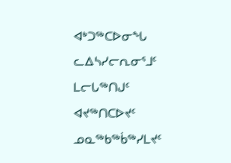ᐊᒃᑐᖅᑕᐅᓂᖓ ᓚᐃᓴᓯᓕᕆᓂᕐᒧᑦ ᒪᓕᒐᖅᑎᒍᑦ ᐊᔪᖅᑎᑕᐅᔪᑦ ᓄᓇᖅᑲᖅᑳᖅᓯᒪᔪᑦ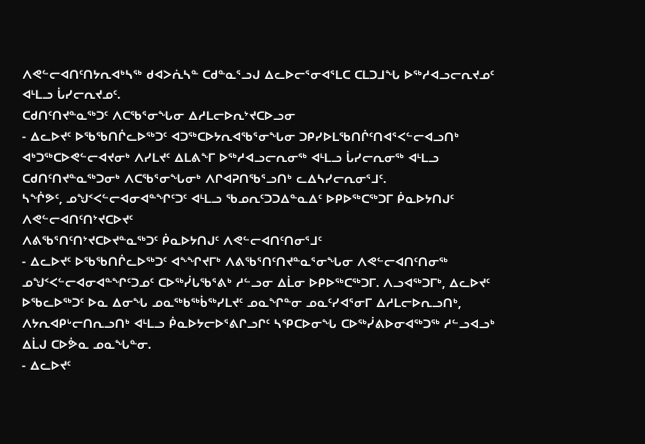ᐱᕙᓪᓕᐊᑎᑦᑎᔭᕆᐊᒃᓴᖅ ᑯᐊᐳᕇᓴᓐ ᑕᑯᓐᓇᕐᓗᒍ ᐃᓚᐅᓕᕐᓂᐊᕐᒪᑕ ᑕᒪᑐᒧᖓ ᐅᖅᓱᐊᓗᓕᕆᔪᓄᑦ ᐊᒻᒪᓗ ᒑᓯᓕᕆᔪᓄᑦ.
ᑕᑯᑎᑦᑎᔪᓐᓇᖅᑐᑦ ᐱᑕᖃᕐᓂᖓᓂ ᐃᓱᒪᓕᐅᕆᔾᔪᑕᐅᓗᓂ
- ᐃᓚᐅᔪᑦ ᐅᖃᖃᑎᒌᓚᐅᖅᑐᑦ ᐊᑐᖅᑕᐅᔭᕆᐊᖃᕐᓂᖓᓂ ᑐᑭᓯᐅᒪᖃᑎᒌᑦᑎᐊᕐᐸᓪᓕᐊᓗᑎᒃ ᐊᒃᑐᖅᑕᐅᕙᓪᓕᐊᔪᓂᒃ ᐱᓯᒪᔪᑦ ᐃᒪᕕᖕᒥ ᐅᖅᓱᐊᓗᓕᕆᓂᖅ ᐊᒻᒪᓗ ᒑᓯᓕᕆᓂᖅ ᐊᒻᒪᓗ ᑕᑯᑎᑦᑎᔪᓐᓇᖅᑐᓂᒃ ᐱᑕᖃᕐᓂᖓᓂᒃ ᐱᒋᐊᕈᑎᖃᕐᓗᑎᒃ ᓚᐃᓴᓯᓕᕆᓂᕐᒧᑦ.
ᓴᖐᕗᑦ, ᓄᖑᑉᐸᓪᓕᐊᓂᐊᓐᖏᑦᑐᑦ ᐊᒻᒪᓗ ᖃᓄᕆᑦᑐᑐᐃᓐᓇᐃᑦ ᐅᑭᐅᖅᑕᖅᑐᒥ ᑮᓇᐅᔭᑎᒍᑦ ᐱᕙᓪᓕᐊᑎᑦᑎᔾᔪᑕᐅᔪᑦ
ᐱᕕᖃᕐᑎᑦᑎᔾᔪᑕᐅᔪᓐᓇᖅᑐᑦ ᑮᓇᐅᔭᑎᒍᑦ ᐱᕙᓪᓕᐊᑎᑦᑎᓂᕐᒧᑦ
- ᐃᓚᐅᔪᑦ ᐅᖃᖃᑎᒌᓚᐅᖅᑐᑦ ᐊᖕᖏᔪᒥᒃ ᐱᕕᖃᕐᑎᑦᑎᔪᓐᓇᕐᓂᖓᓂ ᐱᕙᓪᓕᐊᑎᑦᑎᓂᖅ ᓄᖑᑉᐸᓪᓕᐊᓂᐊᓐᖏᑦᑐᓄᑦ ᑕᐅᖅᓰᒐᖃᕐᕕᒃ ᓱᓪᓗᓂ ᐃᒫᓂ ᐅᑭᐅᖅᑕᖅᑐᒥ. ᐱᓗᐊᖅᑐᒥᒃ, ᐃᓚᐅᔪᑦ ᐅᖃᓚᐅᖅᑐᑦ ᐅᓇ ᐃᓂᖓ ᓄᓇᖅᑲᖅᑳᖅᓯᒪᔪᑦ ᓄᓇᖏᓐᓂ ᓄᓇᑦᓯᐊᕐᓂᒥ ᐃᓱᒪᓕᐅᕆᓗᑎᒃ, ᐱᔭᕆᐊᑭᒡᓕᑎᕆᓗᑎᒃ ᐊᒻᒪᓗ ᑮᓇᐅᔭᓕᐅᕐᕕᒋᓗᒋᑦ ᓴᕿᑕᐅᓂᖓ ᑕᐅᖅᓰᕕᐅᓂᐊᖅᑐᖅ ᓱᓪᓗᐊᓗᒃ ᐃᒫᒍ ᑕᐅᕘᓇ ᓄᓇᖓᓐᓂ.
- ᐃᓚᐅᔪᑦ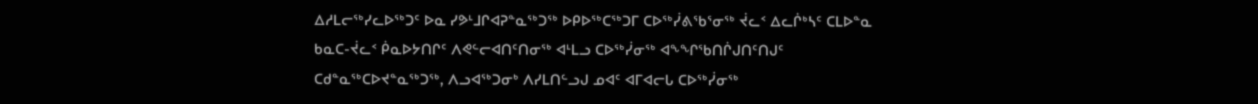ᐃᓱᒪᓕᖅᓯᓚᐅᖅᑐᑦ ᐅᓇ ᓯᕗᒻᒧᒋᐊᕈᓐᓇᖅᑐᖅ ᐅᑭᐅᖅᑕᖅᑐᒥ ᑕᐅᖅᓰᕕᖃᕐᓂᖅ ᔫᓚᑉ ᐃᓚᒌᒃᓴᑦ ᑕᒪᐅᓐᓇ ᑲᓇᑕ-ᔫᓚᑉ ᑮᓇᐅᔭᑎᒋᑦ ᐱᕙᓪᓕᐊᑎᑦᑎᓂᖅ ᐊᒻᒪᓗ ᑕᐅᖅᓰᓂᖅ ᐊᖕᖏᖃᑎᒌᒍᑎᑦᑎᒍᑦ ᑕᑯᓐᓇᖅᑕᐅᔪᓐᓇᖅᑐᖅ, ᐱᓗᐊᖅᑐᓂᒃ ᐱᓯᒪᑎᓪᓗᒍ ᓄᐊᑦ ᐊᒥᐊᓕᒐ ᑕᐅᖅᓰᓂᖅ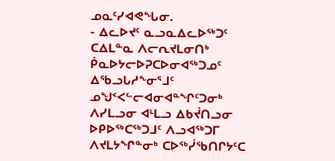ᓄᓇᑦᓯᐊᕙᖓᓂ.
- ᐃᓚᐅᔪᑦ ᓇᓗᓇᐃᓚᐅᖅᑐᑦ ᑕᐃᒪᓐᓇ ᐱᓕᕆᔪᒪᓂᑎᒃ ᑮᓇᐅᔭᓕᐅᕈᑕᐅᓂᐊᖅᑐᓄᑦ ᐃᖃᓗᒐᓱᖕᓂᕐᒧᑦ ᓄᖑᑉᐸᓪᓕᐊᓂᐊᓐᖏᑦᑐᓂᒃ ᐱᓯᒪᓗᓂ ᐊᒻᒪᓗ ᐃᑲᔫᑎᓗᓂ ᐅᑭᐅᖅᑕᖅᑐᒧᑦ ᐱᓗᐊᖅᑐᒥ ᐱᔪᒪᔭᖏᓐᓂᒃ ᑕᐅᖅᓰᖃᑎᒋᔭᑦᑕ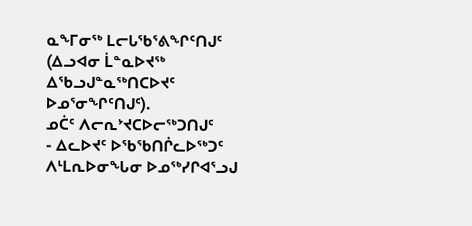ᓇᖕᒥᓂᖅ ᒪᓕᒐᖃᕐᕕᖏᑦᑎᒍᑦ (ᐃᓗᐊᓂ ᒫᓐᓇᐅᔪᖅ ᐃᖃᓗᒍᓐᓇᖅᑎᑕᐅᔪᑦ ᐅᓄᕐᓂᖏᑦᑎᒍᑦ).
ᓄᑖᑦ ᐱᓕᕆᔾᔪᑕᐅᓕᖅᑐᑎᒍᑦ
- ᐃᓚᐅᔪᑦ ᐅᖃᖃᑎᒌᓚᐅᖅᑐᑦ ᐱᒻᒪᕆᐅᓂᖓᓂ ᐅᓄᖅᓯᒋᐊᕐᓗᒍ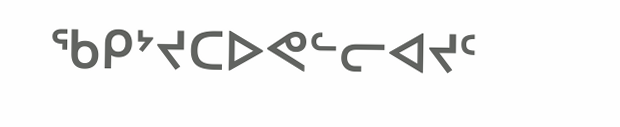ᖃᑭᔾᔪᑕᐅᕙᓪᓕᐊᔪᑦ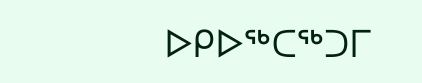ᐅᑭᐅᖅᑕᖅᑐᒥ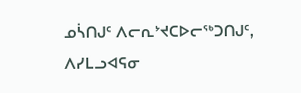ᓄᓵᑎᒍᑦ ᐱᓕᕆᔾᔪᑕᐅᓕᖅᑐᑎᒍᑦ, ᐱᓯᒪᓗᐊᕋᓂ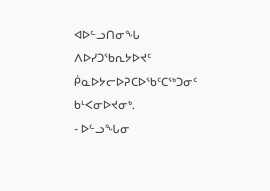ᐊᐅᓪᓗᑎᓂᖓ ᐱᐅᓯᑐᖃᕆᔭᐅᔪᑦ ᑮᓇᐅᔭᓕᐅᕈᑕᐅᖃᑦᑕᖅᑐᓂᑦ ᑲᒻᐸᓂᐅᔪᓂᒃ.
- ᐅᓪᓗᖓᓂ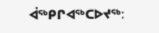ᐋᖅᑭᒋᐊᖅᑕᐅᔪᖅ: